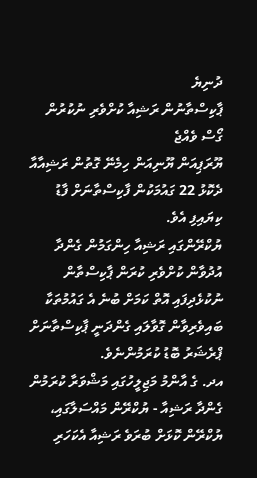ދުނިޔެ
ޕާކިސްތާނުން ރަޝިއާ ކުށްވެރި ނުކުރުން ގޯސް ވެއްޖެ
ޔޫރަޕިއަން ޔޫނިއަން ހިމެނޭ ގޮތުން ރަޝިއާއާ ދެކޮޅު 22 ގައުމަކުން ފާކިސްތާނަށް ފާޑު ކިޔައިފި އެވެ.
ޔުކްރޭންގައި ރަޝިއާ ހިންގަމުން ގެންދާ އުދުވާން ކުށްވެރި ކުރަން ޕާކިސްތާން ނުކުޅެދިފައި އޮތް ކަމަށް ބުނެ އެ ގައުމުތަކާ ބައިވެރިވާން ގޮވާލައި ގެންދަނީ ޕާކިސްތާނަށް ޕްރެޝަރު ބޮޑު ކުރަމުންނެވެ.
އދ. ގެ އާންމު މަޖިލީހުގައި މަޝްވަރާ ކުރަމުން ގެންދާ ރަޝިއާ - ޔުކްރޭން މައްސަލާގައި، ޔުކްރޭން ކޮޅަށް ބުރަވެ ރަޝިއާ އެކަހަރި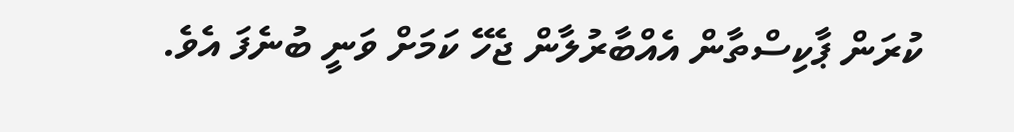ކުރަން ޕާކިސްތާން އެއްބާރުލާން ޖެހޭ ކަމަށް ވަނީ ބުނެފަ އެވެ.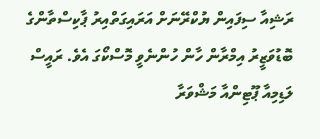ރަޝިއާ ސިފައިން ޔުކްރޭނަށް އަރައިގަތްއިރު ޕާކިސްތާންގެ ބޮޑުވަޒީރު އިމްރާން ހާން ހުންނެވީ މޮސްކޯގަ އެވެ. ރައީސް ލަޑިމިއާ ޕޫޓިންއާ މަޝްވަރާ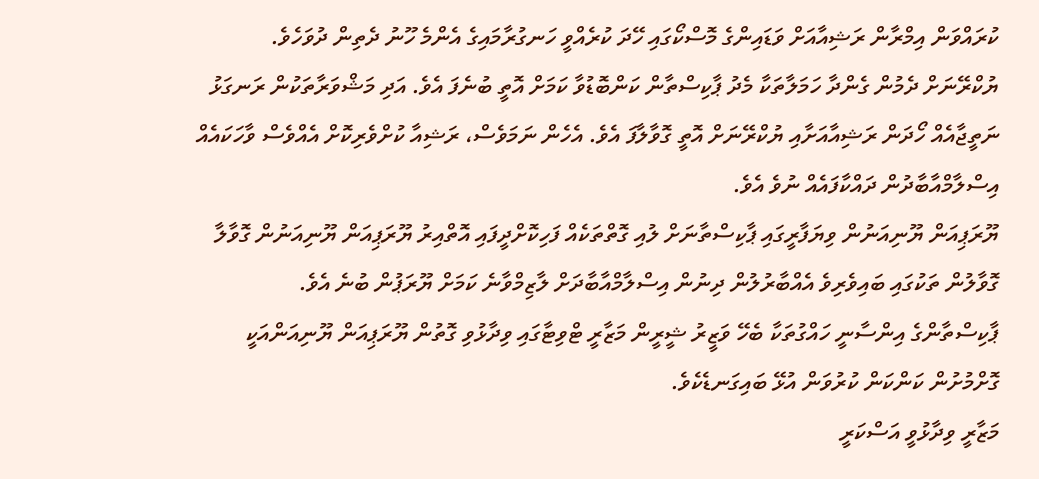ކުރައްވަން އިމްރާން ރަޝިއާއަށް ވަޑައިންގެ މޮސްކޯގައި ހޭދަ ކުރެއްވީ ހަނގުރާމައިގެ އެންމެ ހޫނު ދެތިން ދުވަހެވެ.
ޔުކްރޭނަށް ދެމުން ގެންދާ ހަމަލާތަކާ މެދު ޕާކިސްތާން ކަންބޮޑުވާ ކަމަށް އޮތީ ބުނެފަ އެވެ. އަދި މަޝްވަރާތަކުން ރަނގަޅު ނަތީޖާއެއް ހޯދަން ރަޝިއާއަށާއި ޔުކްރޭނަށް އޮތީ ގޮވާލާފަ އެވެ. އެހެން ނަމަވެސް، ރަޝިއާ ކުށްވެރިކޮށް އެއްވެސް ވާހަކައެއް އިސްލާމްއާބާދުން ދައްކާފައެއް ނުވެ އެވެ.
ޔޫރަޕިއަން ޔޫނިއަނުން ވިޔަފާރީގައި ޕާކިސްތާނަށް ލުއި ގޮތްތަކެއް ފަހިކޮށްދީފައި އޮތްއިރު ޔޫރަޕިއަން ޔޫނިއަނުން ގޮވާލާ ގޮވާލުން ތަކުގައި ބައިވެރިވެ އެއްބާރުލުން ދިނުން އިސްލާމްއާބާދަށް ލާޒިމްވާނެ ކަމަށް ޔޫރަޕުން ބުނެ އެވެ.
ޕާކިސްތާންގެ އިންސާނީ ހައްގުތަކާ ބެހޭ ވަޒީރު ޝީރީން މަޒާރީ ޓްވިޓާގައި ވިދާޅުވި ގޮތުން ޔޫރަޕިއަން ޔޫނިއަންއަކީ ގޮށްމުށުން ކަންކަން ކުރުވަން އުޅޭ ބައިގަނޑެކެވެ.
މަޒާރީ ވިދާޅުވީ އަސްކަރީ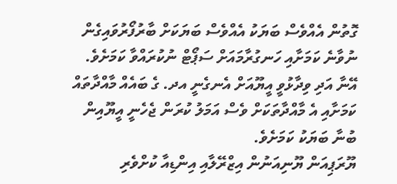ގޮތުން އެއްވެސް ބަޔަކު އެއްވެސް ބަޔަކަށް ބާރުފޯރުވައިގެން ނުވާނެ ކަމަށާއި ހަނގުރާމައަށް ސަޕޯޓް ނުކުރައްވާ ކަމަށެވެ.
އޭނާ އަދި ވިދާޅުވީ އީޔޫއަށް އެނގެނީ އދ. ގެ ބައެއް މާއްދާތައް ކަމަށާއި އެ މާއްދާތަކަށް ވެސް އަމަލު ކުރަން ޖެހެނީ އީޔޫއިން ބުނާ ބަޔަކު ކަމަށެވެ.
ޔޫރަޕިއަން ޔޫނިއަނުން އިޒްރޭލާއި އިންޑިއާ ކުށްވެރި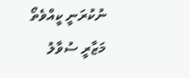ނުކުރަނީ ކީއްވެތޯ މަޒާރީ ސުވާލު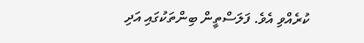ކުރެއްވި އެވެ. ފަލަސްތީން ބިންތަކުގައި އަދި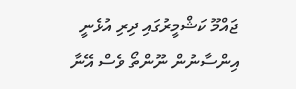ޖައްމޫ ކަޝްމީރުގައި ދިރި އުޅެނީ އިންސާނުން ނޫންތޯ ވެސް އޭނާ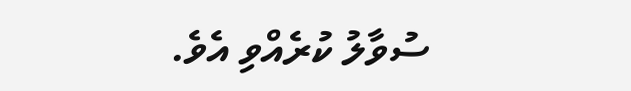ސުވާލު ކުރެއްވި އެވެ.